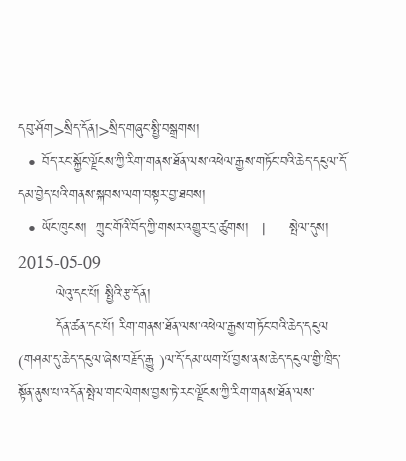དབུ་ཤོག>སྲིད་དོན།>སྲིད་གཞུང་སྤྱི་བསྒྲགས།
  • བོད་རང་སྐྱོང་ལྗོངས་ཀྱི་རིག་གནས་ཐོན་ལས་འཕེལ་རྒྱས་གཏོང་བའི་ཆེད་དངུལ་དོ་དམ་བྱེད་པའི་གནས་སྐབས་ལག་བསྟར་བྱ་ཐབས།
  • ཡོང་ཁུངས།  ཀྲུང་གོའི་བོད་ཀྱི་གསར་འགྱུར་དྲ་ཚུགས།   |     སྤེལ་དུས།  2015-05-09
        ལེའུ་དང་པོ། སྤྱིའི་རྩ་དོན།
        དོན་ཚན་དང་པོ། རིག་གནས་ཐོན་ལས་འཕེལ་རྒྱས་གཏོང་བའི་ཆེད་དངུལ (གཤམ་དུ་ཆེད་དངུལ་ཞེས་བརྗོད་རྒྱུ )ལ་དོ་དམ་ཡག་པོ་བྱས་ནས་ཆེད་དངུལ་གྱི་ཁྲིད་སྟོན་ནུས་པ་འདོན་སྤེལ་གང་ལེགས་བྱས་ཏེ་རང་ལྗོངས་ཀྱི་རིག་གནས་ཐོན་ལས་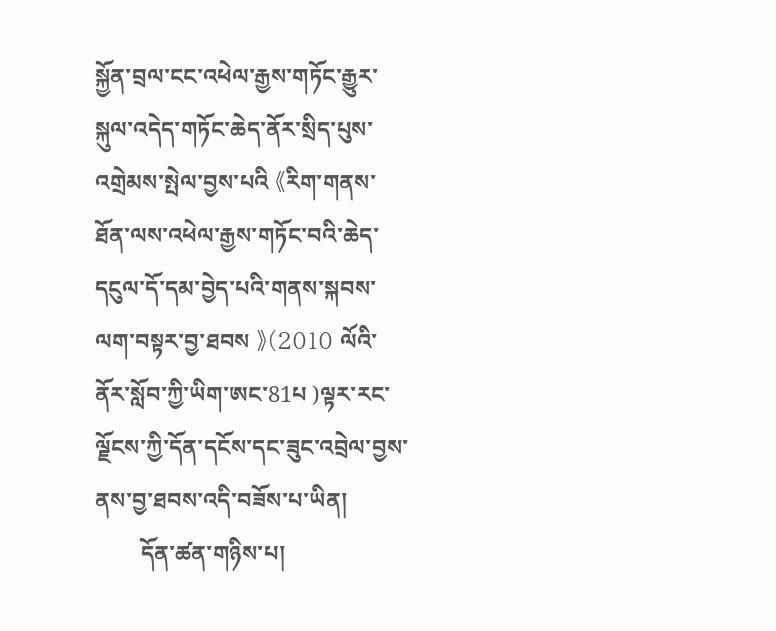སྐྱོན་བྲལ་ངང་འཕེལ་རྒྱས་གཏོང་རྒྱུར་སྐུལ་འདེད་གཏོང་ཆེད་ནོར་སྲིད་པུས་འགྲེམས་སྤེལ་བྱས་པའི 《རིག་གནས་ཐོན་ལས་འཕེལ་རྒྱས་གཏོང་བའི་ཆེད་དངུལ་དོ་དམ་བྱེད་པའི་གནས་སྐབས་ལག་བསྟར་བྱ་ཐབས 》(2010 ལོའི་ནོར་སློབ་ཀྱི་ཡིག་ཨང་81པ )ལྟར་རང་ལྗོངས་ཀྱི་དོན་དངོས་དང་ཟུང་འབྲེལ་བྱས་ནས་བྱ་ཐབས་འདི་བཟོས་པ་ཡིན།
        དོན་ཚན་གཉིས་པ།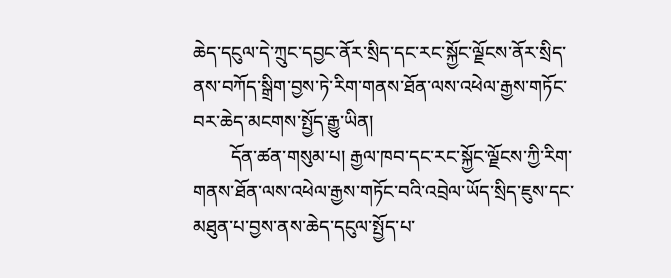ཆེད་དངུལ་དེ་ཀྲུང་དབྱང་ནོར་སྲིད་དང་རང་སྐྱོང་ལྗོངས་ནོར་སྲིད་ནས་བཀོད་སྒྲིག་བྱས་ཏེ་རིག་གནས་ཐོན་ལས་འཕེལ་རྒྱས་གཏོང་བར་ཆེད་མངགས་སྤྱོད་རྒྱུ་ཡིན།
        དོན་ཚན་གསུམ་པ། རྒྱལ་ཁབ་དང་རང་སྐྱོང་ལྗོངས་ཀྱི་རིག་གནས་ཐོན་ལས་འཕེལ་རྒྱས་གཏོང་བའི་འབྲེལ་ཡོད་སྲིད་ཇུས་དང་མཐུན་པ་བྱས་ནས་ཆེད་དངུལ་སྤྱོད་པ་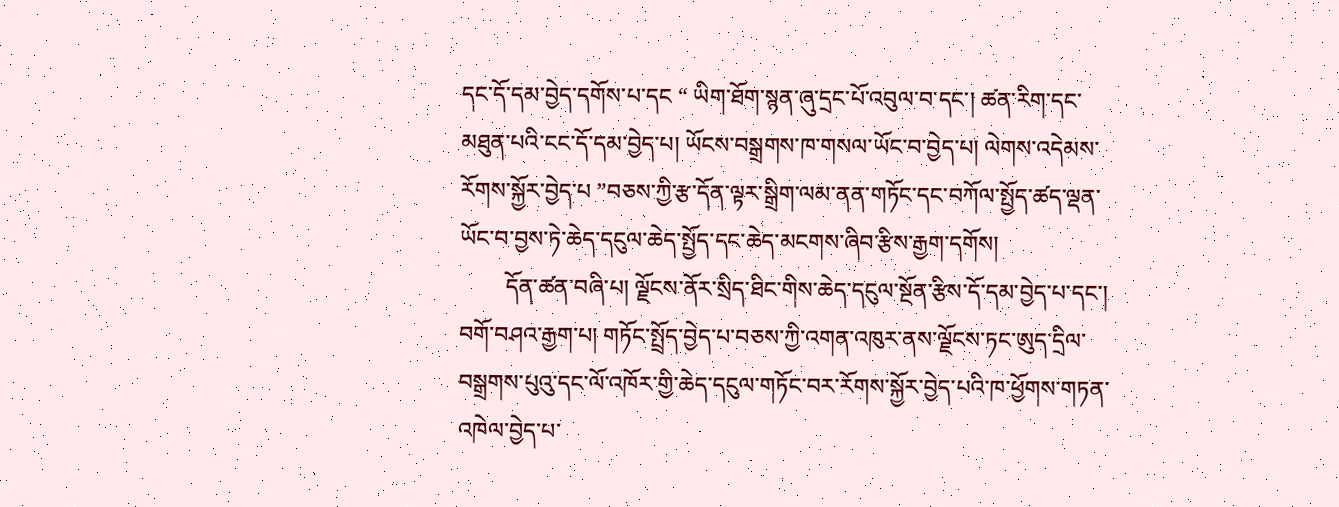དང་དོ་དམ་བྱེད་དགོས་པ་དང “ ཡིག་ཐོག་སྙན་ཞུ་དྲང་པོ་འབུལ་བ་དང་། ཚན་རིག་དང་མཐུན་པའི་ངང་དོ་དམ་བྱེད་པ། ཡོངས་བསྒྲགས་ཁ་གསལ་ཡོང་བ་བྱེད་པ། ལེགས་འདེམས་རོགས་སྐྱོར་བྱེད་པ ”བཅས་ཀྱི་རྩ་དོན་ལྟར་སྒྲིག་ལམ་ནན་གཏོང་དང་བཀོལ་སྤྱོད་ཚད་ལྡན་ཡོང་བ་བྱས་ཏེ་ཆེད་དངུལ་ཆེད་སྤྱོད་དང་ཆེད་མངགས་ཞིབ་རྩིས་རྒྱག་དགོས།
        དོན་ཚན་བཞི་པ། ལྗོངས་ནོར་སྲིད་ཐིང་གིས་ཆེད་དངུལ་སྔོན་རྩིས་དོ་དམ་བྱེད་པ་དང་། བགོ་བཤའ་རྒྱག་པ། གཏོང་སྤྲོད་བྱེད་པ་བཅས་ཀྱི་འགན་འཁུར་ནས་ལྗོངས་ཏང་ཨུད་དྲིལ་བསྒྲགས་པུའུ་དང་ལོ་འཁོར་གྱི་ཆེད་དངུལ་གཏོང་བར་རོགས་སྐྱོར་བྱེད་པའི་ཁ་ཕྱོགས་གཏན་འཁེལ་བྱེད་པ་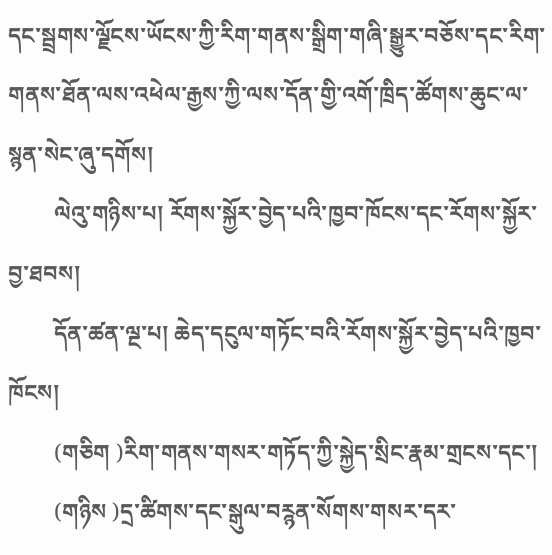དང་སྦྲགས་ལྗོངས་ཡོངས་ཀྱི་རིག་གནས་སྒྲིག་གཞི་སྒྱུར་བཅོས་དང་རིག་གནས་ཐོན་ལས་འཕེལ་རྒྱས་ཀྱི་ལས་དོན་གྱི་འགོ་ཁྲིད་ཚོགས་ཆུང་ལ་སྙན་སེང་ཞུ་དགོས།
        ལེའུ་གཉིས་པ། རོགས་སྐྱོར་བྱེད་པའི་ཁྱབ་ཁོངས་དང་རོགས་སྐྱོར་བྱ་ཐབས།
        དོན་ཚན་ལྔ་པ། ཆེད་དངུལ་གཏོང་བའི་རོགས་སྐྱོར་བྱེད་པའི་ཁྱབ་ཁོངས།
        (གཅིག )རིག་གནས་གསར་གཏོད་ཀྱི་སྐྱེད་སྲིང་རྣམ་གྲངས་དང་།
        (གཉིས )དྲ་ཚིགས་དང་སྒུལ་བཪྙན་སོགས་གསར་དར་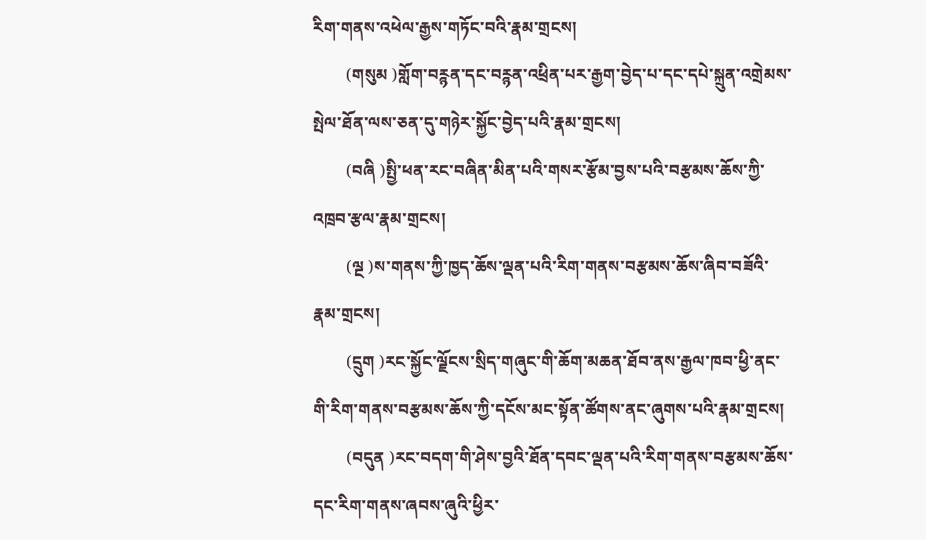རིག་གནས་འཕེལ་རྒྱས་གཏོང་བའི་རྣམ་གྲངས།
        (གསུམ )གློག་བཪྙན་དང་བཪྙན་འཕྲིན་པར་རྒྱག་བྱེད་པ་དང་དཔེ་སྐྲུན་འགྲེམས་སྤེལ་ཐོན་ལས་ཅན་དུ་གཉེར་སྐྱོང་བྱེད་པའི་རྣམ་གྲངས།
        (བཞི )སྤྱི་ཕན་རང་བཞིན་མིན་པའི་གསར་རྩོམ་བྱས་པའི་བརྩམས་ཆོས་ཀྱི་འཁྲབ་རྩལ་རྣམ་གྲངས།
        (ལྔ )ས་གནས་ཀྱི་ཁྱད་ཆོས་ལྡན་པའི་རིག་གནས་བརྩམས་ཆོས་ཞིབ་བཟོའི་རྣམ་གྲངས།
        (དྲུག )རང་སྐྱོང་ལྗོངས་སྲིད་གཞུང་གི་ཆོག་མཆན་ཐོབ་ནས་རྒྱལ་ཁབ་ཕྱི་ནང་གི་རིག་གནས་བརྩམས་ཆོས་ཀྱི་དངོས་མང་སྟོན་ཚོགས་ནང་ཞུགས་པའི་རྣམ་གྲངས།
        (བདུན )རང་བདག་གི་ཤེས་བྱའི་ཐོན་དབང་ལྡན་པའི་རིག་གནས་བརྩམས་ཆོས་དང་རིག་གནས་ཞབས་ཞུའི་ཕྱིར་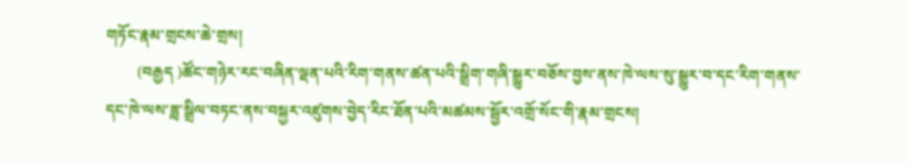གཏོང་རྣམ་གྲངས་ཆེ་གྲས།
        (བརྒྱད )ཚོང་གཉེར་རང་བཞིན་ལྡན་པའི་རིག་གནས་ཚན་པའི་སྒྲིག་གཞི་སྒྱུར་བཅོས་བྱས་ནས་ཁེ་ལས་སུ་སྒྱུར་བ་དང་རིག་གནས་དང་ཁེ་ལས་ཟླ་སྒྲིལ་བཏང་ནས་བསྐྱར་འཛུགས་བྱེད་རིང་ཐོན་པའི་མཚམས་སྦྱོར་འགྲོ་སོང་གི་རྣམ་གྲངས།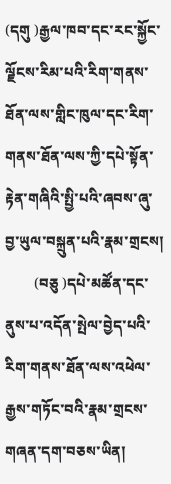(དགུ )རྒྱལ་ཁབ་དང་རང་སྐྱོང་ལྗོངས་རིམ་པའི་རིག་གནས་ཐོན་ལས་གླིང་ཁུལ་དང་རིག་གནས་ཐོན་ལས་ཀྱི་དཔེ་སྟོན་རྟེན་གཞིའི་སྤྱི་པའི་ཞབས་ཞུ་བྱ་ཡུལ་བསྐྲུན་པའི་རྣམ་གྲངས།
        (བཅུ )དཔེ་མཚོན་དང་ནུས་པ་འདོན་སྤེལ་བྱེད་པའི་རིག་གནས་ཐོན་ལས་འཕེལ་རྒྱས་གཏོང་བའི་རྣམ་གྲངས་གཞན་དག་བཅས་ཡིན།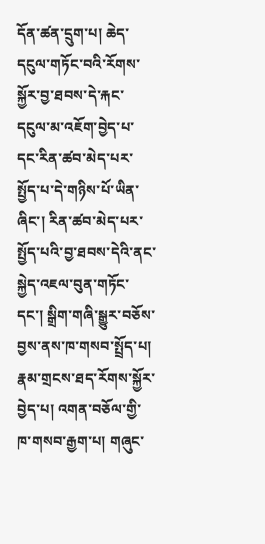དོན་ཚན་དྲུག་པ། ཆེད་དངུལ་གཏོང་བའི་རོགས་སྐྱོར་བྱ་ཐབས་དེ་རྐང་དངུལ་མ་འཇོག་བྱེད་པ་དང་རིན་ཚབ་མེད་པར་སྤྱོད་པ་དེ་གཉིས་པོ་ཡིན་ཞིང་། རིན་ཚབ་མེད་པར་སྤྱོད་པའི་བྱ་ཐབས་དེའི་ནང་སྐྱེད་འཇལ་བུན་གཏོང་དང་། སྒྲིག་གཞི་སྒྱུར་བཅོས་བྱས་ནས་ཁ་གསབ་སྤྲོད་པ། རྣམ་གྲངས་ཐད་རོགས་སྐྱོར་བྱེད་པ། འགན་བཅོལ་གྱི་ཁ་གསབ་རྒྱག་པ། གཞུང་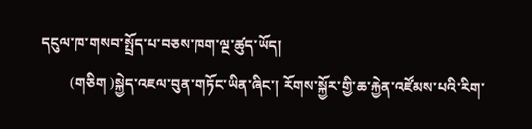དངུལ་ཁ་གསབ་སྤྲོད་པ་བཅས་ཁག་ལྔ་ཚུད་ཡོད།
        (གཅིག )སྐྱེད་འཇལ་བུན་གཏོང་ཡིན་ཞིང་། རོགས་སྐྱོར་གྱི་ཆ་རྐྱེན་འཛོམས་པའི་རིག་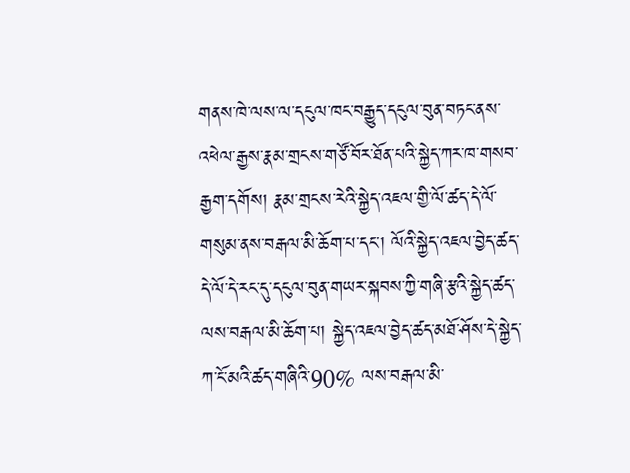གནས་ཁེ་ལས་ལ་དངུལ་ཁང་བརྒྱུད་དངུལ་བུན་བཏང་ནས་འཕེལ་རྒྱས་རྣམ་གྲངས་གཙོ་བོར་ཐོན་པའི་སྐྱེད་ཀར་ཁ་གསབ་རྒྱག་དགོས། རྣམ་གྲངས་རེའི་སྐྱེད་འཇལ་གྱི་ལོ་ཚད་དེ་ལོ་གསུམ་ནས་བརྒལ་མི་ཆོག་པ་དང་། ལོའི་སྐྱེད་འཇལ་བྱེད་ཚད་དེ་ལོ་དེ་རང་དུ་དངུལ་བུན་གཡར་སྐབས་ཀྱི་གཞི་རྩའི་སྐྱེད་ཚད་ལས་བརྒལ་མི་ཆོག་པ། སྐྱེད་འཇལ་བྱེད་ཚད་མཐོ་ཤོས་དེ་སྐྱེད་ཀ་ངོ་མའི་ཚད་གཞིའི་90% ལས་བརྒལ་མི་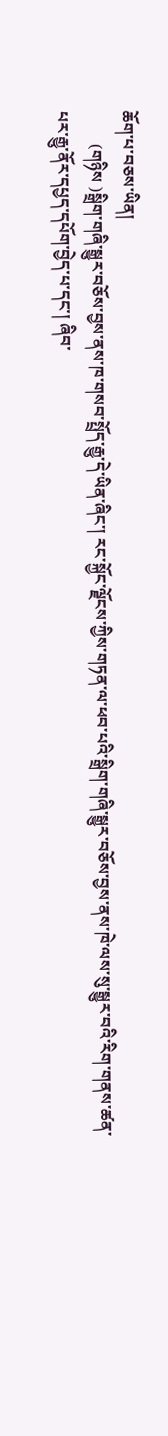ཆོག་པ་བཅས་ཡིན།
        (གཉིས )སྒྲིག་གཞི་སྒྱུར་བཅོས་བྱས་ནས་ཁ་གསབ་སྤྲོད་རྒྱུ་དེ་ཡིན་ཞིང་། རང་སྐྱོང་ལྗོངས་ཀྱིས་གཏན་ལ་ཕབ་པའི་སྒྲིག་གཞི་སྒྱུར་བཅོས་བྱས་ནས་ཁེ་ལས་སུ་སྒྱུར་བའི་རིག་གནས་ཚན་པར་རྒྱུ་ནོར་དཔྱད་དཔོག་བྱེད་པ་དང་། ཞིབ་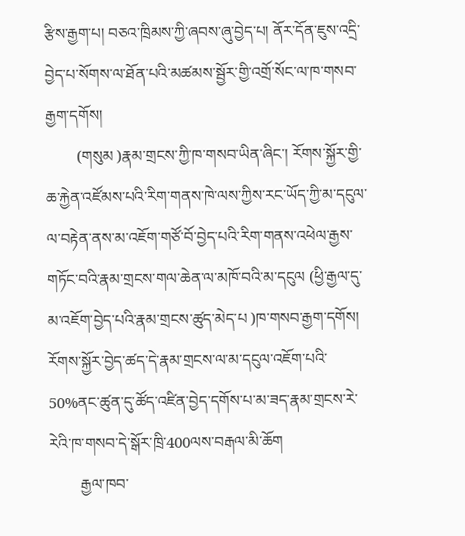རྩིས་རྒྱག་པ། བཅའ་ཁྲིམས་ཀྱི་ཞབས་ཞུ་བྱེད་པ། ནོར་དོན་ཇུས་འདྲི་བྱེད་པ་སོགས་ལ་ཐོན་པའི་མཚམས་སྦྱོར་གྱི་འགྲོ་སོང་ལ་ཁ་གསབ་རྒྱག་དགོས།
        (གསུམ )རྣམ་གྲངས་ཀྱི་ཁ་གསབ་ཡིན་ཞིང་། རོགས་སྐྱོར་གྱི་ཆ་རྐྱེན་འཛོམས་པའི་རིག་གནས་ཁེ་ལས་ཀྱིས་རང་ཡོད་ཀྱི་མ་དངུལ་ལ་བརྟེན་ནས་མ་འཇོག་གཙོ་བོ་བྱེད་པའི་རིག་གནས་འཕེལ་རྒྱས་གཏོང་བའི་རྣམ་གྲངས་གལ་ཆེན་ལ་མཁོ་བའི་མ་དངུལ (ཕྱི་རྒྱལ་དུ་མ་འཇོག་བྱེད་པའི་རྣམ་གྲངས་ཚུད་མེད་པ )ཁ་གསབ་རྒྱག་དགོས། རོགས་སྐྱོར་བྱེད་ཚད་དེ་རྣམ་གྲངས་ལ་མ་དངུལ་འཇོག་པའི་50%ནང་ཚུན་དུ་ཚོད་འཛིན་བྱེད་དགོས་པ་མ་ཟད་རྣམ་གྲངས་རེ་རེའི་ཁ་གསབ་དེ་སྒོར་ཁྲི་400ལས་བརྒལ་མི་ཆོག
        རྒྱལ་ཁབ་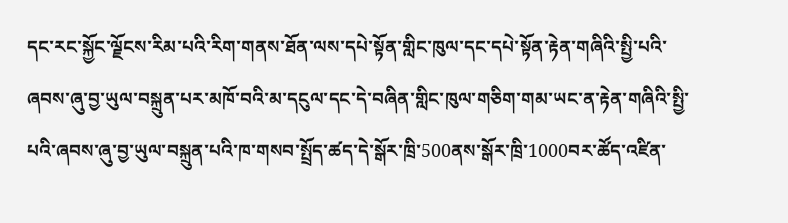དང་རང་སྐྱོང་ལྗོངས་རིམ་པའི་རིག་གནས་ཐོན་ལས་དཔེ་སྟོན་གླིང་ཁུལ་དང་དཔེ་སྟོན་རྟེན་གཞིའི་སྤྱི་པའི་ཞབས་ཞུ་བྱ་ཡུལ་བསྐྲུན་པར་མཁོ་བའི་མ་དངུལ་དང་དེ་བཞིན་གླིང་ཁུལ་གཅིག་གམ་ཡང་ན་རྟེན་གཞིའི་སྤྱི་པའི་ཞབས་ཞུ་བྱ་ཡུལ་བསྐྲུན་པའི་ཁ་གསབ་སྤྲོད་ཚད་དེ་སྒོར་ཁྲི་500ནས་སྒོར་ཁྲི་1000བར་ཚོད་འཛིན་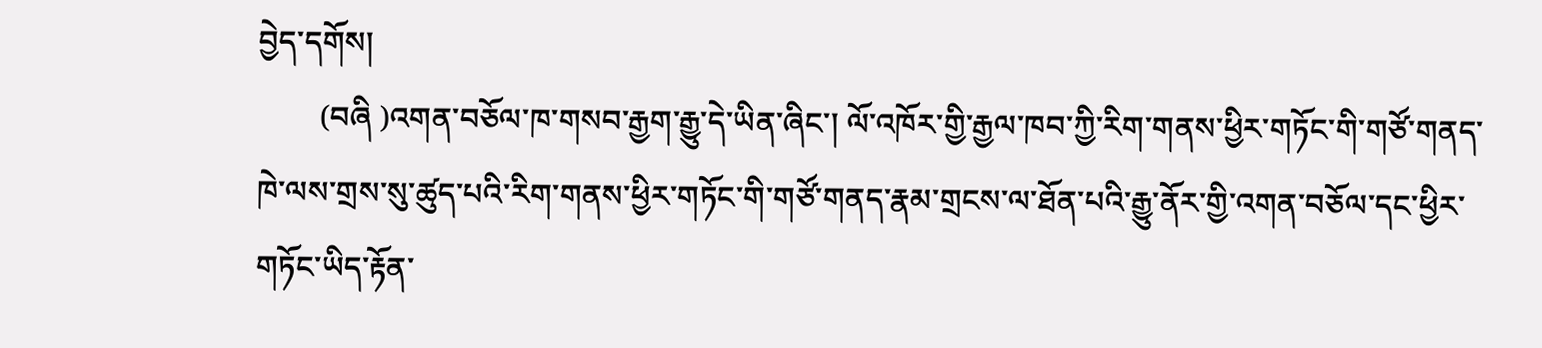བྱེད་དགོས།
        (བཞི )འགན་བཅོལ་ཁ་གསབ་རྒྱག་རྒྱུ་དེ་ཡིན་ཞིང་། ལོ་འཁོར་གྱི་རྒྱལ་ཁབ་ཀྱི་རིག་གནས་ཕྱིར་གཏོང་གི་གཙོ་གནད་ཁེ་ལས་གྲས་སུ་ཚུད་པའི་རིག་གནས་ཕྱིར་གཏོང་གི་གཙོ་གནད་རྣམ་གྲངས་ལ་ཐོན་པའི་རྒྱུ་ནོར་གྱི་འགན་བཅོལ་དང་ཕྱིར་གཏོང་ཡིད་རྟོན་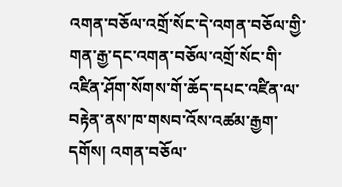འགན་བཅོལ་འགྲོ་སོང་དེ་འགན་བཅོལ་གྱི་གན་རྒྱ་དང་འགན་བཅོལ་འགྲོ་སོང་གི་འཛིན་ཤོག་སོགས་གོ་ཆོད་དཔང་འཛིན་ལ་བརྟེན་ནས་ཁ་གསབ་འོས་འཚམ་རྒྱག་དགོས། འགན་བཅོལ་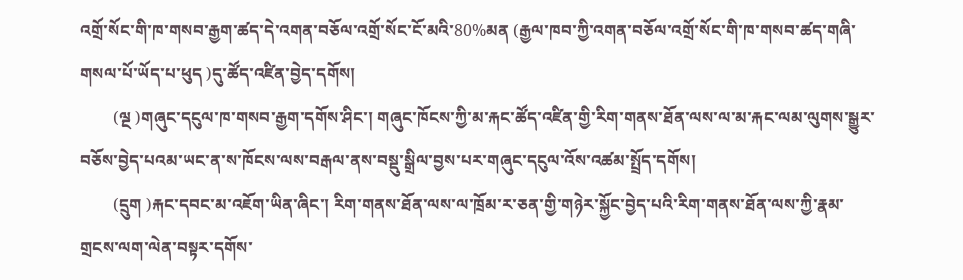འགྲོ་སོང་གི་ཁ་གསབ་རྒྱག་ཚད་དེ་འགན་བཅོལ་འགྲོ་སོང་ངོ་མའི་80%མན (རྒྱལ་ཁབ་ཀྱི་འགན་བཅོལ་འགྲོ་སོང་གི་ཁ་གསབ་ཚད་གཞི་གསལ་པོ་ཡོད་པ་ཕུད )དུ་ཚོད་འཛིན་བྱེད་དགོས།
        (ལྔ )གཞུང་དངུལ་ཁ་གསབ་རྒྱག་དགོས་ཤིང་། གཞུང་ཁོངས་ཀྱི་མ་རྐང་ཚོད་འཛིན་གྱི་རིག་གནས་ཐོན་ལས་ལ་མ་རྐང་ལམ་ལུགས་སྒྱུར་བཅོས་བྱེད་པའམ་ཡང་ན་ས་ཁོངས་ལས་བརྒལ་ནས་བསྡུ་སྒྲིལ་བྱས་པར་གཞུང་དངུལ་འོས་འཚམ་སྤྲོད་དགོས།
        (དྲུག )རྐང་དབང་མ་འཇོག་ཡིན་ཞིང་། རིག་གནས་ཐོན་ལས་ལ་ཁྲོམ་ར་ཅན་གྱི་གཉེར་སྐྱོང་བྱེད་པའི་རིག་གནས་ཐོན་ལས་ཀྱི་རྣམ་གྲངས་ལག་ལེན་བསྟར་དགོས་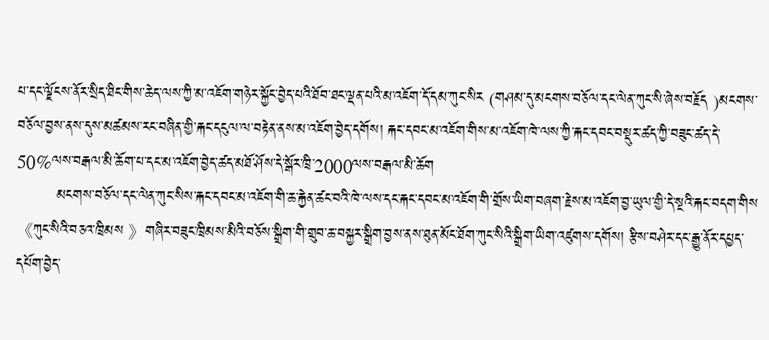པ་དང་ལྗོངས་ནོར་སྲིད་ཐིང་གིས་ཆེད་ལས་ཀྱི་མ་འཇོག་གཉེར་སྐྱོང་བྱེད་པའི་ཐོབ་ཐང་ལྡན་པའི་མ་འཇོག་དོ་དམ་ཀུང་སིར (གཤམ་དུ་མངགས་བཅོལ་དང་ལེན་ཀུང་སི་ཞེས་བརྗོད )མངགས་བཅོལ་བྱས་ནས་དུས་མཚམས་རང་བཞིན་གྱི་རྐང་དངུལ་ལ་བརྟེན་ནས་མ་འཇོག་བྱེད་དགོས། རྐང་དབང་མ་འཇོག་གིས་མ་འཇོག་ཁེ་ལས་ཀྱི་རྐང་དབང་བསྡུར་ཚད་ཀྱི་བཟུང་ཚད་དེ་50%ལས་བརྒལ་མི་ཆོག་པ་དང་མ་འཇོག་བྱེད་ཚད་མཐོ་ཤོས་དེ་སྒོར་ཁྲི་2000ལས་བརྒལ་མི་ཆོག
        མངགས་བཅོལ་དང་ལེན་ཀུང་སིས་རྐང་དབང་མ་འཇོག་གི་ཆ་རྐྱེན་ཚང་བའི་ཁེ་ལས་དང་རྐང་དབང་མ་འཇོག་གི་གྲོས་ཡིག་བཞག་རྗེས་མ་འཇོག་བྱ་ཡུལ་གྱི་དེ་སྔའི་རྐང་བདག་གིས 《ཀུང་སིའི་བཅའ་ཁྲིམས 》གཞིར་བཟུང་ཁྲིམས་མིའི་བཅོས་སྒྲིག་གི་གྲུབ་ཆ་བསྐྱར་སྒྲིག་བྱས་ནས་ཐུན་མོང་ཐོག་ཀུང་སིའི་སྒྲིག་ཡིག་འཛུགས་དགོས། རྩིས་བཤེར་དང་རྒྱུ་ནོར་དཔྱད་དཔོག་བྱེད་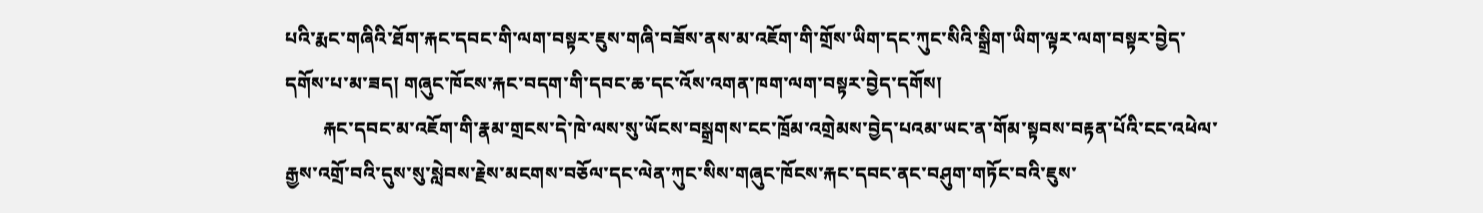པའི་རྨང་གཞིའི་ཐོག་རྐང་དབང་གི་ལག་བསྟར་ཇུས་གཞི་བཟོས་ནས་མ་འཇོག་གི་གྲོས་ཡིག་དང་ཀུང་སིའི་སྒྲིག་ཡིག་ལྟར་ལག་བསྟར་བྱེད་དགོས་པ་མ་ཟད། གཞུང་ཁོངས་རྐང་བདག་གི་དབང་ཆ་དང་འོས་འགན་ཁག་ལག་བསྟར་བྱེད་དགོས།
        རྐང་དབང་མ་འཇོག་གི་རྣམ་གྲངས་དེ་ཁེ་ལས་སུ་ཡོངས་བསྒྲགས་ངང་ཁྲོམ་འགྲེམས་བྱེད་པའམ་ཡང་ན་གོམ་སྟབས་བརྟན་པོའི་ངང་འཕེལ་རྒྱས་འགྲོ་བའི་དུས་སུ་སླེབས་རྗེས་མངགས་བཅོལ་དང་ལེན་ཀུང་སིས་གཞུང་ཁོངས་རྐང་དབང་ནང་བཤུག་གཏོང་བའི་ཇུས་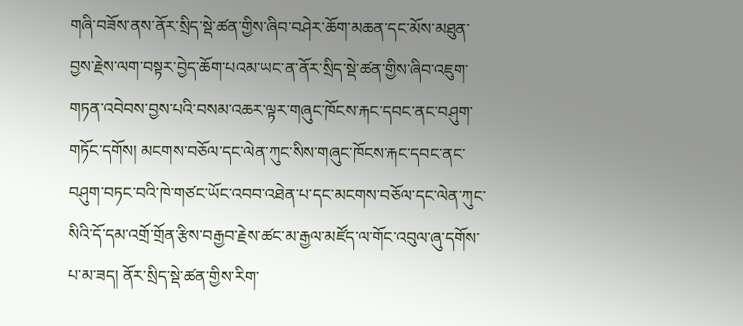གཞི་བཟོས་ནས་ནོར་སྲིད་སྡེ་ཚན་གྱིས་ཞིབ་བཤེར་ཆོག་མཆན་དང་མོས་མཐུན་བྱས་རྗེས་ལག་བསྟར་བྱེད་ཆོག་པའམ་ཡང་ན་ནོར་སྲིད་སྡེ་ཚན་གྱིས་ཞིབ་འཇུག་གཏན་འབེབས་བྱས་པའི་བསམ་འཆར་ལྟར་གཞུང་ཁོངས་རྐང་དབང་ནང་བཤུག་གཏོང་དགོས། མངགས་བཅོལ་དང་ལེན་ཀུང་སིས་གཞུང་ཁོངས་རྐང་དབང་ནང་བཤུག་བཏང་བའི་ཁེ་གཙང་ཡོང་འབབ་འཐེན་པ་དང་མངགས་བཅོལ་དང་ལེན་ཀུང་སིའི་དོ་དམ་འགྲོ་གྲོན་རྩིས་བརྒྱབ་རྗེས་ཚང་མ་རྒྱལ་མཛོད་ལ་གོང་འབུལ་ཞུ་དགོས་པ་མ་ཟད། ནོར་སྲིད་སྡེ་ཚན་གྱིས་རིག་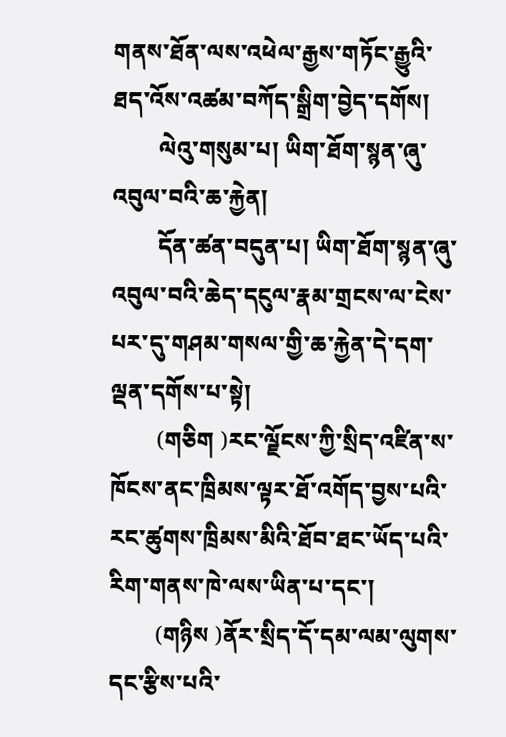གནས་ཐོན་ལས་འཕེལ་རྒྱས་གཏོང་རྒྱུའི་ཐད་འོས་འཚམ་བཀོད་སྒྲིག་བྱེད་དགོས།
        ལེའུ་གསུམ་པ། ཡིག་ཐོག་སྙན་ཞུ་འབུལ་བའི་ཆ་རྐྱེན།
        དོན་ཚན་བདུན་པ། ཡིག་ཐོག་སྙན་ཞུ་འབུལ་བའི་ཆེད་དངུལ་རྣམ་གྲངས་ལ་ངེས་པར་དུ་གཤམ་གསལ་གྱི་ཆ་རྐྱེན་དེ་དག་ལྡན་དགོས་པ་སྟེ།
        (གཅིག )རང་ལྗོངས་ཀྱི་སྲིད་འཛིན་ས་ཁོངས་ནང་ཁྲིམས་ལྟར་ཐོ་འགོད་བྱས་པའི་རང་ཚུགས་ཁྲིམས་མིའི་ཐོབ་ཐང་ཡོད་པའི་རིག་གནས་ཁེ་ལས་ཡིན་པ་དང་།
        (གཉིས )ནོར་སྲིད་དོ་དམ་ལམ་ལུགས་དང་རྩིས་པའི་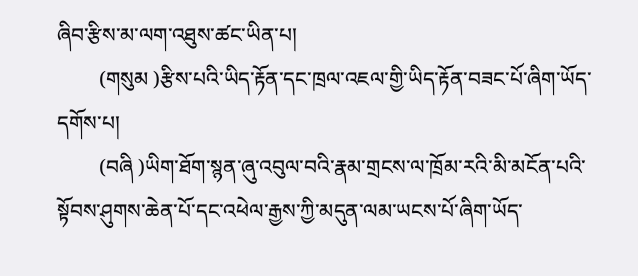ཞིབ་རྩིས་མ་ལག་འཐུས་ཚང་ཡིན་པ།
        (གསུམ )རྩིས་པའི་ཡིད་རྟོན་དང་ཁྲལ་འཇལ་གྱི་ཡིད་རྟོན་བཟང་པོ་ཞིག་ཡོད་དགོས་པ།
        (བཞི )ཡིག་ཐོག་སྙན་ཞུ་འབུལ་བའི་རྣམ་གྲངས་ལ་ཁྲོམ་རའི་མི་མངོན་པའི་སྟོབས་ཤུགས་ཆེན་པོ་དང་འཕེལ་རྒྱས་ཀྱི་མདུན་ལམ་ཡངས་པོ་ཞིག་ཡོད་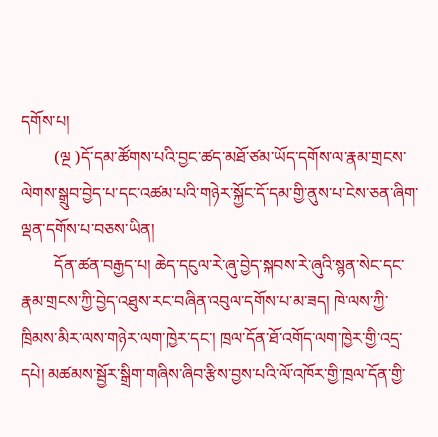དགོས་པ།
        (ལྔ )དོ་དམ་ཚོགས་པའི་བྱང་ཚད་མཐོ་ཙམ་ཡོད་དགོས་ལ་རྣམ་གྲངས་ལེགས་སྒྲུབ་བྱེད་པ་དང་འཚམ་པའི་གཉེར་སྐྱོང་དོ་དམ་གྱི་ནུས་པ་ངེས་ཅན་ཞིག་ལྡན་དགོས་པ་བཅས་ཡིན།
        དོན་ཚན་བརྒྱད་པ། ཆེད་དངུལ་རེ་ཞུ་བྱེད་སྐབས་རེ་ཞུའི་སྙན་སེང་དང་རྣམ་གྲངས་ཀྱི་བྱེད་འཐུས་རང་བཞིན་འབུལ་དགོས་པ་མ་ཟད། ཁེ་ལས་ཀྱི་ཁྲིམས་མིར་ལས་གཉེར་ལག་ཁྱེར་དང་། ཁྲལ་དོན་ཐོ་འགོད་ལག་ཁྱེར་གྱི་འདྲ་དཔེ། མཚམས་སྦྱོར་སྒྲིག་གཞིས་ཞིབ་རྩིས་བྱས་པའི་ལོ་འཁོར་གྱི་ཁྲལ་དོན་གྱི་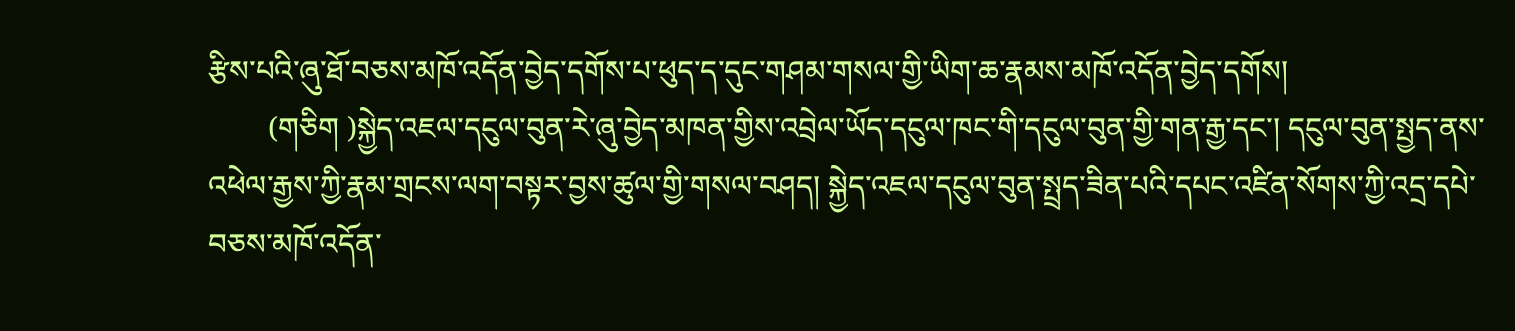རྩིས་པའི་ཞུ་ཐོ་བཅས་མཁོ་འདོན་བྱེད་དགོས་པ་ཕུད་ད་དུང་གཤམ་གསལ་གྱི་ཡིག་ཆ་རྣམས་མཁོ་འདོན་བྱེད་དགོས།
        (གཅིག )སྐྱེད་འཇལ་དངུལ་བུན་རེ་ཞུ་བྱེད་མཁན་གྱིས་འབྲེལ་ཡོད་དངུལ་ཁང་གི་དངུལ་བུན་གྱི་གན་རྒྱ་དང་། དངུལ་བུན་སྤྱད་ནས་འཕེལ་རྒྱས་ཀྱི་རྣམ་གྲངས་ལག་བསྟར་བྱས་ཚུལ་གྱི་གསལ་བཤད། སྐྱེད་འཇལ་དངུལ་བུན་སྤྲད་ཟིན་པའི་དཔང་འཛིན་སོགས་ཀྱི་འདྲ་དཔེ་བཅས་མཁོ་འདོན་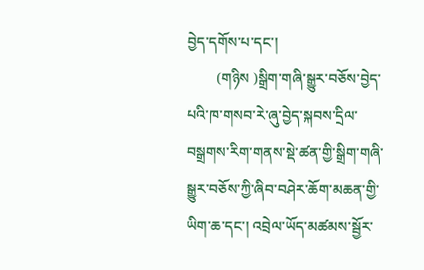བྱེད་དགོས་པ་དང་།
        (གཉིས )སྒྲིག་གཞི་སྒྱུར་བཅོས་བྱེད་པའི་ཁ་གསབ་རེ་ཞུ་བྱེད་སྐབས་དྲིལ་བསྒྲགས་རིག་གནས་སྡེ་ཚན་གྱི་སྒྲིག་གཞི་སྒྱུར་བཅོས་ཀྱི་ཞིབ་བཤེར་ཆོག་མཆན་གྱི་ཡིག་ཆ་དང་། འབྲེལ་ཡོད་མཚམས་སྦྱོར་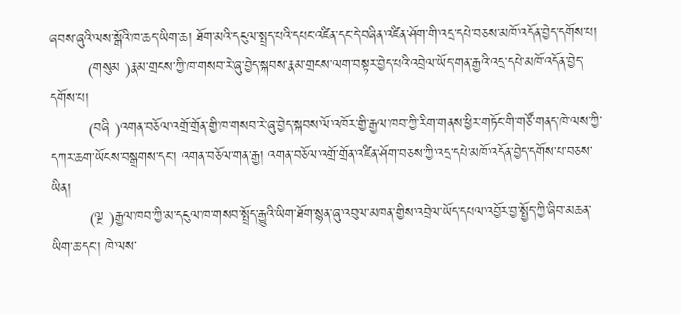ཞབས་ཞུའི་ལས་སྒོའི་ཁ་ཆད་ཡིག་ཆ། ཐོག་མའི་དངུལ་སྤྲད་པའི་དཔང་འཛིན་དང་དེ་བཞིན་འཛིན་ཤོག་གི་འདྲ་དཔེ་བཅས་མཁོ་འདོན་བྱེད་དགོས་པ།
        (གསུམ )རྣམ་གྲངས་ཀྱི་ཁ་གསབ་རེ་ཞུ་བྱེད་སྐབས་རྣམ་གྲངས་ལག་བསྟར་བྱེད་པའི་འབྲེལ་ཡོད་གན་རྒྱའི་འདྲ་དཔེ་མཁོ་འདོན་བྱེད་དགོས་པ།
        (བཞི )འགན་བཅོལ་འགྲོ་གྲོན་གྱི་ཁ་གསབ་རེ་ཞུ་བྱེད་སྐབས་ལོ་འཁོར་གྱི་རྒྱལ་ཁབ་ཀྱི་རིག་གནས་ཕྱིར་གཏོང་གི་གཙོ་གནད་ཁེ་ལས་ཀྱི་དཀར་ཆག་ཡོངས་བསྒྲགས་དང་། འགན་བཅོལ་གན་རྒྱ། འགན་བཅོལ་འགྲོ་གྲོན་འཛིན་ཤོག་བཅས་ཀྱི་འདྲ་དཔེ་མཁོ་འདོན་བྱེད་དགོས་པ་བཅས་ཡིན།
        (ལྔ )རྒྱལ་ཁབ་ཀྱི་མ་དངུལ་ཁ་གསབ་སྤྲོད་རྒྱུའི་ཡིག་ཐོག་སྙན་ཞུ་འབུལ་མཁན་གྱིས་འབྲེལ་ཡོད་དཔལ་འབྱོར་བྱ་སྤྱོད་ཀྱི་ཞིབ་མཆན་ཡིག་ཆ་དང་། ཁེ་ལས་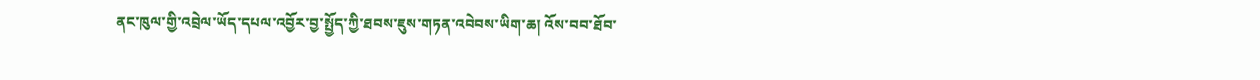ནང་ཁུལ་གྱི་འབྲེལ་ཡོད་དཔལ་འབྱོར་བྱ་སྤྱོད་ཀྱི་ཐབས་ཇུས་གཏན་འབེབས་ཡིག་ཆ། འོས་བབ་ཐོབ་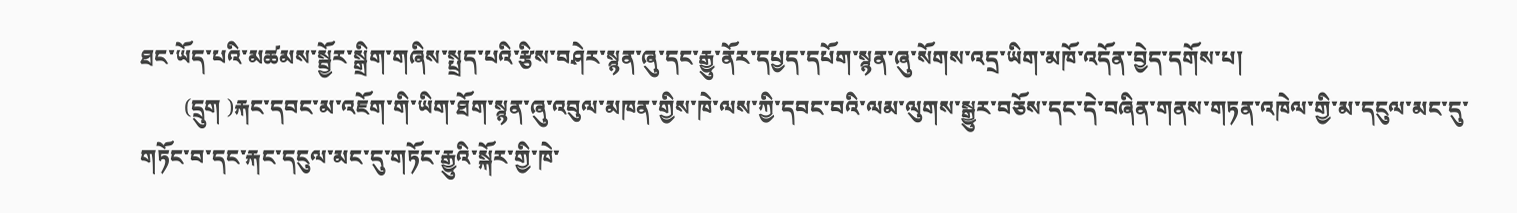ཐང་ཡོད་པའི་མཚམས་སྦྱོར་སྒྲིག་གཞིས་སྤྲད་པའི་རྩིས་བཤེར་སྙན་ཞུ་དང་རྒྱུ་ནོར་དཔྱད་དཔོག་སྙན་ཞུ་སོགས་འདྲ་ཡིག་མཁོ་འདོན་བྱེད་དགོས་པ།
        (དྲུག )རྐང་དབང་མ་འཇོག་གི་ཡིག་ཐོག་སྙན་ཞུ་འབུལ་མཁན་གྱིས་ཁེ་ལས་ཀྱི་དབང་བའི་ལམ་ལུགས་སྒྱུར་བཅོས་དང་དེ་བཞིན་གནས་གཏན་འཁེལ་གྱི་མ་དངུལ་མང་དུ་གཏོང་བ་དང་རྐང་དངུལ་མང་དུ་གཏོང་རྒྱུའི་སྐོར་གྱི་ཁེ་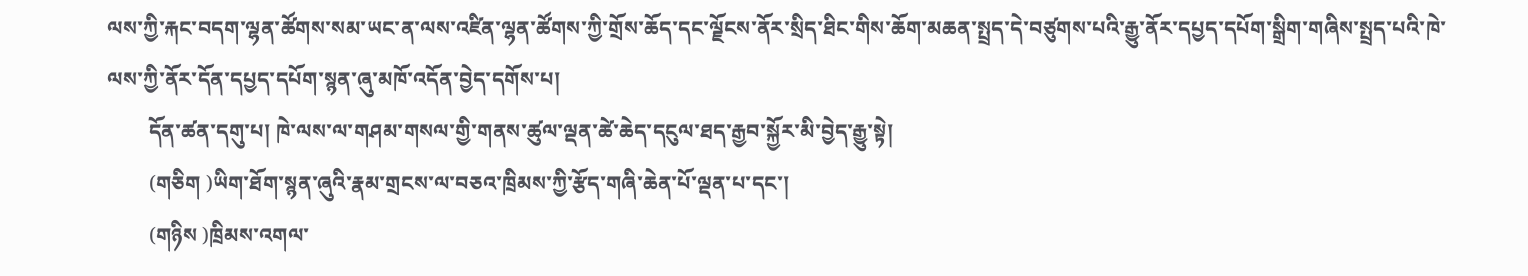ལས་ཀྱི་རྐང་བདག་ལྷན་ཚོགས་སམ་ཡང་ན་ལས་འཛིན་ལྷན་ཚོགས་ཀྱི་གྲོས་ཆོད་དང་ལྗོངས་ནོར་སྲིད་ཐིང་གིས་ཆོག་མཆན་སྤྲད་དེ་བཙུགས་པའི་རྒྱུ་ནོར་དཔྱད་དཔོག་སྒྲིག་གཞིས་སྤྲད་པའི་ཁེ་ལས་ཀྱི་ནོར་དོན་དཔྱད་དཔོག་སྙན་ཞུ་མཁོ་འདོན་བྱེད་དགོས་པ།
        དོན་ཚན་དགུ་པ། ཁེ་ལས་ལ་གཤམ་གསལ་གྱི་གནས་ཚུལ་ལྡན་ཚེ་ཆེད་དངུལ་ཐད་རྒྱབ་སྐྱོར་མི་བྱེད་རྒྱུ་སྟེ།
        (གཅིག )ཡིག་ཐོག་སྙན་ཞུའི་རྣམ་གྲངས་ལ་བཅའ་ཁྲིམས་ཀྱི་རྩོད་གཞི་ཆེན་པོ་ལྡན་པ་དང་།
        (གཉིས )ཁྲིམས་འགལ་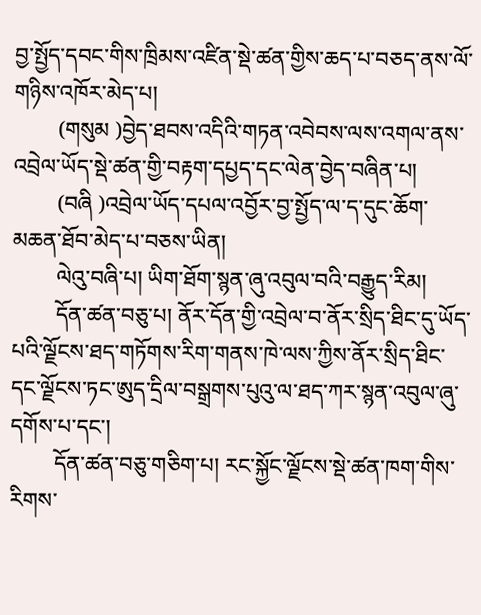བྱ་སྤྱོད་དབང་གིས་ཁྲིམས་འཛིན་སྡེ་ཚན་གྱིས་ཆད་པ་བཅད་ནས་ལོ་གཉིས་འཁོར་མེད་པ།
        (གསུམ )བྱེད་ཐབས་འདིའི་གཏན་འབེབས་ལས་འགལ་ནས་འབྲེལ་ཡོད་སྡེ་ཚན་གྱི་བརྟག་དཔྱད་དང་ལེན་བྱེད་བཞིན་པ།
        (བཞི )འབྲེལ་ཡོད་དཔལ་འབྱོར་བྱ་སྤྱོད་ལ་ད་དུང་ཆོག་མཆན་ཐོབ་མེད་པ་བཅས་ཡིན།
        ལེའུ་བཞི་པ། ཡིག་ཐོག་སྙན་ཞུ་འབུལ་བའི་བརྒྱུད་རིམ།
        དོན་ཚན་བཅུ་པ། ནོར་དོན་གྱི་འབྲེལ་བ་ནོར་སྲིད་ཐིང་དུ་ཡོད་པའི་ལྗོངས་ཐད་གཏོགས་རིག་གནས་ཁེ་ལས་ཀྱིས་ནོར་སྲིད་ཐིང་དང་ལྗོངས་ཏང་ཨུད་དྲིལ་བསྒྲགས་པུའུ་ལ་ཐད་ཀར་སྙན་འབུལ་ཞུ་དགོས་པ་དང་།
        དོན་ཚན་བཅུ་གཅིག་པ། རང་སྐྱོང་ལྗོངས་སྡེ་ཚན་ཁག་གིས་རིགས་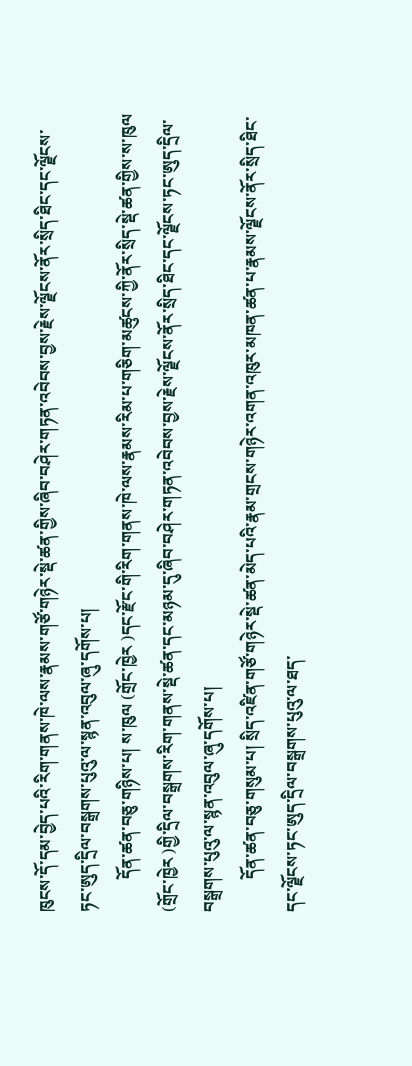ཁུངས་དོ་དམ་བྱེད་པའི་རིག་གནས་ཁེ་ལས་རྣམས་གཙོ་གཉེར་སྡེ་ཚན་གྱིས་ཞིབ་བཤེར་གཏན་འབེབས་བྱས་རྗེས་ལྗོངས་ནོར་སྲིད་ཐིང་དང་ལྗོངས་ཏང་ཨུད་དྲིལ་བསྒྲགས་པུའུ་ལ་སྙན་འབུལ་ཞུ་དགོས་པ།
        དོན་ཚན་བཅུ་གཉིས་པ། ས་ཁུལ (གྲོང་ཁྱེར )དང་རྫོང་གི་རིག་གནས་ཁེ་ལས་རྣམས་རིམ་པ་གཅིག་མཚུངས་ཀྱི་ནོར་སྲིད་སྡེ་ཚན་གྱིས་ས་ཁུལ (གྲོང་ཁྱེར )གྱི་དྲིལ་བསྒྲགས་རིག་གནས་སྡེ་ཚན་དང་མཉམ་དུ་ཞིབ་བཤེར་གཏན་འབེབས་བྱས་རྗེས་ལྗོངས་ནོར་སྲིད་ཐིང་དང་ལྗོངས་ཏང་ཨུད་དྲིལ་བསྒྲགས་པུའུ་ལ་སྙན་འབུལ་ཞུ་དགོས་པ།
        དོན་ཚན་བཅུ་གསུམ་པ། སྲིད་འཛིན་གཙོ་གཉེར་སྡེ་ཚན་མེད་པའི་རྣམ་གྲངས་གཉེར་འགན་འཁུར་མཁན་ཚན་པ་རྣམས་ལྗོངས་ནོར་སྲིད་ཐིང་དང་ལྗོངས་ཏང་ཨུད་དྲིལ་བསྒྲགས་པུའུ་ལ་ཐད་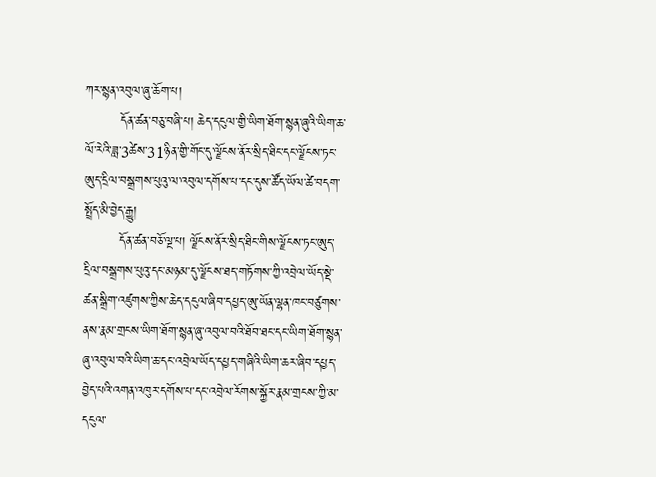ཀར་སྙན་འབུལ་ཞུ་ཆོག་པ།
        དོན་ཚན་བཅུ་བཞི་པ། ཆེད་དངུལ་གྱི་ཡིག་ཐོག་སྙན་ཞུའི་ཡིག་ཆ་ལོ་རེའི་ཟླ་3ཚེས་31ཉིན་གྱི་གོང་དུ་ལྗོངས་ནོར་སྲིད་ཐིང་དང་ལྗོངས་ཏང་ཨུད་དྲིལ་བསྒྲགས་པུའུ་ལ་འབུལ་དགོས་པ་དང་དུས་ཚོད་ཡོལ་ཚེ་བདག་སྤྲོད་མི་བྱེད་རྒྱུ།
        དོན་ཚན་བཅོ་ལྔ་པ། ལྗོངས་ནོར་སྲིད་ཐིང་གིས་ལྗོངས་ཏང་ཨུད་དྲིལ་བསྒྲགས་པུའུ་དང་མཉམ་དུ་ལྗོངས་ཐད་གཏོགས་ཀྱི་འབྲེལ་ཡོད་སྡེ་ཚན་སྒྲིག་འཛུགས་ཀྱིས་ཆེད་དངུལ་ཞིབ་དཔྱད་ཨུ་ཡོན་ལྷན་ཁང་བཙུགས་ནས་རྣམ་གྲངས་ཡིག་ཐོག་སྙན་ཞུ་འབུལ་བའི་ཐོབ་ཐང་དང་ཡིག་ཐོག་སྙན་ཞུ་འབུལ་བའི་ཡིག་ཆ་དང་འབྲེལ་ཡོད་དཔྱད་གཞིའི་ཡིག་ཆར་ཞིབ་དཔྱད་བྱེད་པའི་འགན་འཁུར་དགོས་པ་དང་འབྲེལ་རོགས་སྐྱོར་རྣམ་གྲངས་ཀྱི་མ་དངུལ་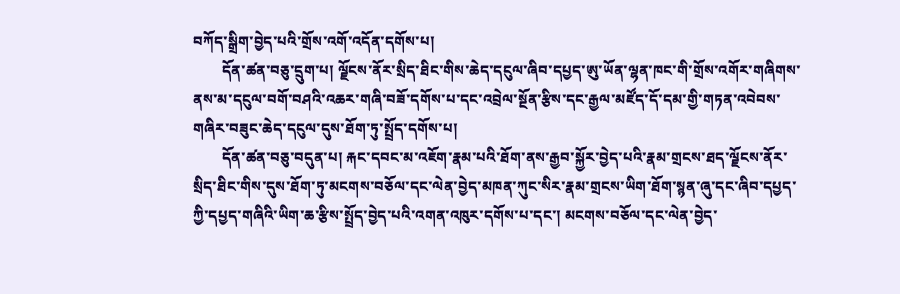བཀོད་སྒྲིག་བྱེད་པའི་གྲོས་འགོ་འདོན་དགོས་པ།
        དོན་ཚན་བཅུ་དྲུག་པ། ལྗོངས་ནོར་སྲིད་ཐིང་གིས་ཆེད་དངུལ་ཞིབ་དཔྱད་ཨུ་ཡོན་ལྷན་ཁང་གི་གྲོས་འགོར་གཞིགས་ནས་མ་དངུལ་བགོ་བཤའི་འཆར་གཞི་བཟོ་དགོས་པ་དང་འབྲེལ་སྔོན་རྩིས་དང་རྒྱལ་མཛོད་དོ་དམ་གྱི་གཏན་འབེབས་གཞིར་བཟུང་ཆེད་དངུལ་དུས་ཐོག་ཏུ་སྤྲོད་དགོས་པ།
        དོན་ཚན་བཅུ་བདུན་པ། རྐང་དབང་མ་འཇོག་རྣམ་པའི་ཐོག་ནས་རྒྱབ་སྐྱོར་བྱེད་པའི་རྣམ་གྲངས་ཐད་ལྗོངས་ནོར་སྲིད་ཐིང་གིས་དུས་ཐོག་ཏུ་མངགས་བཅོལ་དང་ལེན་བྱེད་མཁན་ཀུང་སིར་རྣམ་གྲངས་ཡིག་ཐོག་སྙན་ཞུ་དང་ཞིབ་དཔྱད་ཀྱི་དཔྱད་གཞིའི་ཡིག་ཆ་རྩིས་སྤྲོད་བྱེད་པའི་འགན་འཁུར་དགོས་པ་དང་། མངགས་བཅོལ་དང་ལེན་བྱེད་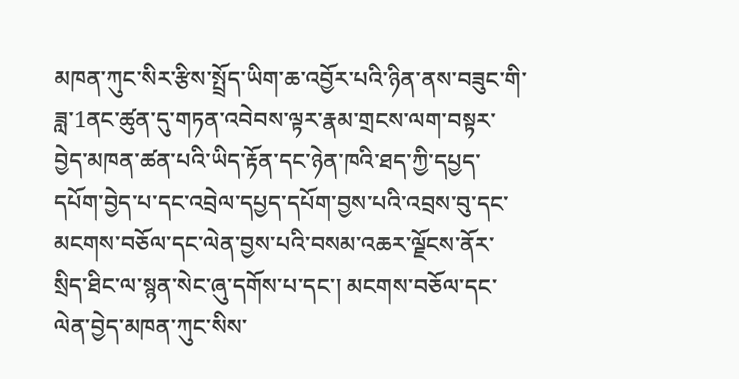མཁན་ཀུང་སིར་རྩིས་སྤྲོད་ཡིག་ཆ་འབྱོར་པའི་ཉིན་ནས་བཟུང་གི་ཟླ་1ནང་ཚུན་དུ་གཏན་འབེབས་ལྟར་རྣམ་གྲངས་ལག་བསྟར་བྱེད་མཁན་ཚན་པའི་ཡིད་རྟོན་དང་ཉེན་ཁའི་ཐད་ཀྱི་དཔྱད་དཔོག་བྱེད་པ་དང་འབྲེལ་དཔྱད་དཔོག་བྱས་པའི་འབྲས་བུ་དང་མངགས་བཅོལ་དང་ལེན་བྱས་པའི་བསམ་འཆར་ལྗོངས་ནོར་སྲིད་ཐིང་ལ་སྙན་སེང་ཞུ་དགོས་པ་དང་། མངགས་བཅོལ་དང་ལེན་བྱེད་མཁན་ཀུང་སིས་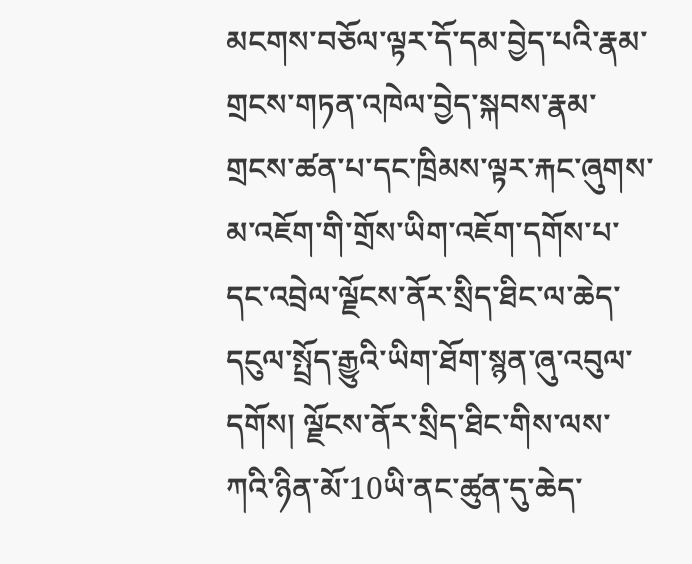མངགས་བཅོལ་ལྟར་དོ་དམ་བྱེད་པའི་རྣམ་གྲངས་གཏན་འཁེལ་བྱེད་སྐབས་རྣམ་གྲངས་ཚན་པ་དང་ཁྲིམས་ལྟར་རྐང་ཞུགས་མ་འཇོག་གི་གྲོས་ཡིག་འཇོག་དགོས་པ་དང་འབྲེལ་ལྗོངས་ནོར་སྲིད་ཐིང་ལ་ཆེད་དངུལ་སྤྲོད་རྒྱུའི་ཡིག་ཐོག་སྙན་ཞུ་འབུལ་དགོས། ལྗོངས་ནོར་སྲིད་ཐིང་གིས་ལས་ཀའི་ཉིན་མོ་10ཡི་ནང་ཚུན་དུ་ཆེད་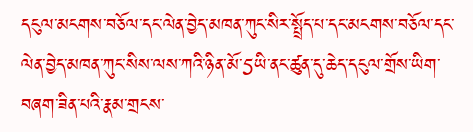དངུལ་མངགས་བཅོལ་དང་ལེན་བྱེད་མཁན་ཀུང་སིར་སྤྲོད་པ་དང་མངགས་བཅོལ་དང་ལེན་བྱེད་མཁན་ཀུང་སིས་ལས་ཀའི་ཉིན་མོ་5ཡི་ནང་ཚུན་དུ་ཆེད་དངུལ་གྲོས་ཡིག་བཞག་ཟིན་པའི་རྣམ་གྲངས་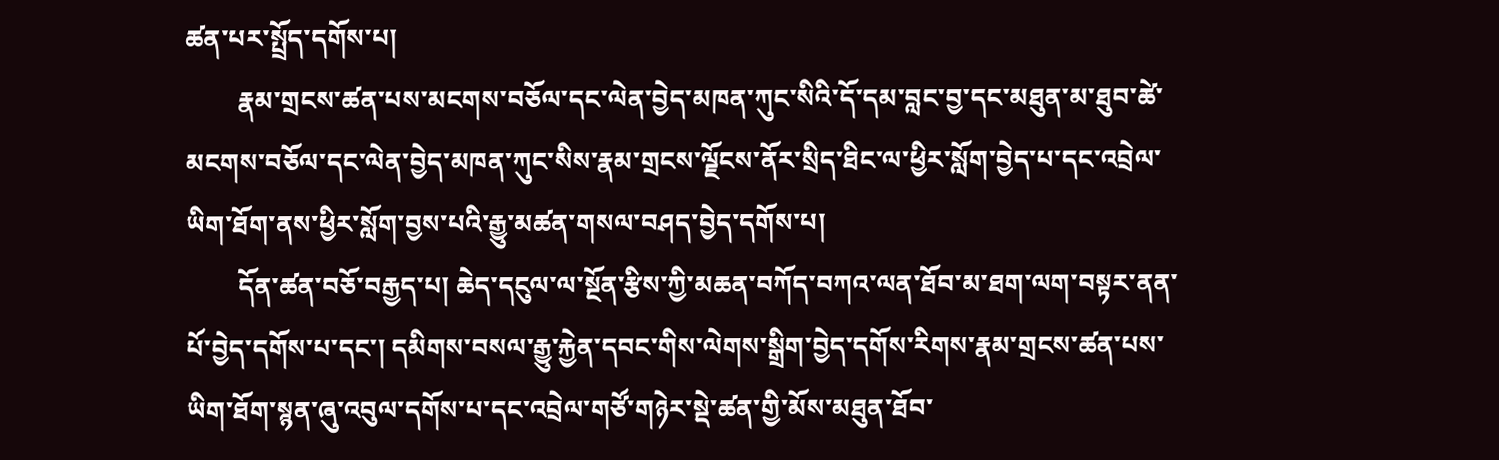ཚན་པར་སྤྲོད་དགོས་པ།
        རྣམ་གྲངས་ཚན་པས་མངགས་བཅོལ་དང་ལེན་བྱེད་མཁན་ཀུང་སིའི་དོ་དམ་བླང་བྱ་དང་མཐུན་མ་ཐུབ་ཚེ་མངགས་བཅོལ་དང་ལེན་བྱེད་མཁན་ཀུང་སིས་རྣམ་གྲངས་ལྗོངས་ནོར་སྲིད་ཐིང་ལ་ཕྱིར་སློག་བྱེད་པ་དང་འབྲེལ་ཡིག་ཐོག་ནས་ཕྱིར་སློག་བྱས་པའི་རྒྱུ་མཚན་གསལ་བཤད་བྱེད་དགོས་པ།
        དོན་ཚན་བཅོ་བརྒྱད་པ། ཆེད་དངུལ་ལ་སྔོན་རྩིས་ཀྱི་མཆན་བཀོད་བཀའ་ལན་ཐོབ་མ་ཐག་ལག་བསྟར་ནན་པོ་བྱེད་དགོས་པ་དང་། དམིགས་བསལ་རྒྱུ་རྐྱེན་དབང་གིས་ལེགས་སྒྲིག་བྱེད་དགོས་རིགས་རྣམ་གྲངས་ཚན་པས་ཡིག་ཐོག་སྙན་ཞུ་འབུལ་དགོས་པ་དང་འབྲེལ་གཙོ་གཉེར་སྡེ་ཚན་གྱི་མོས་མཐུན་ཐོབ་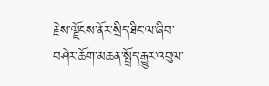རྗེས་ལྗོངས་ནོར་སྲིད་ཐིང་ལ་ཞིབ་བཤེར་ཆོག་མཆན་སྤྲོད་རྒྱུར་འབུལ་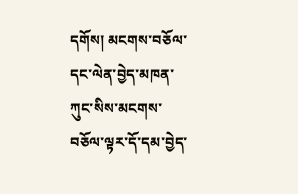དགོས། མངགས་བཅོལ་དང་ལེན་བྱེད་མཁན་ཀུང་སིས་མངགས་བཅོལ་ལྟར་དོ་དམ་བྱེད་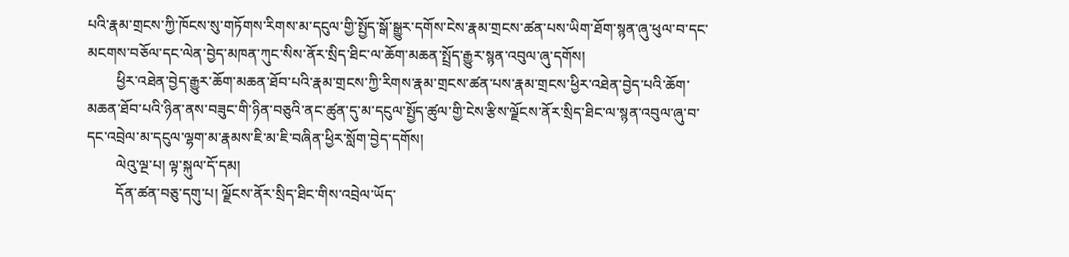པའི་རྣམ་གྲངས་ཀྱི་ཁོངས་སུ་གཏོགས་རིགས་མ་དངུལ་གྱི་སྤྱོད་སྒོ་སྒྱུར་དགོས་ངེས་རྣམ་གྲངས་ཚན་པས་ཡིག་ཐོག་སྙན་ཞུ་ཕུལ་བ་དང་མངགས་བཅོལ་དང་ལེན་བྱེད་མཁན་ཀུང་སིས་ནོར་སྲིད་ཐིང་ལ་ཆོག་མཆན་སྤྲོད་རྒྱུར་སྙན་འབུལ་ཞུ་དགོས།
        ཕྱིར་འཐེན་བྱེད་རྒྱུར་ཆོག་མཆན་ཐོབ་པའི་རྣམ་གྲངས་ཀྱི་རིགས་རྣམ་གྲངས་ཚན་པས་རྣམ་གྲངས་ཕྱིར་འཐེན་བྱེད་པའི་ཆོག་མཆན་ཐོབ་པའི་ཉིན་ནས་བཟུང་གི་ཉིན་བཅུའི་ནང་ཚུན་དུ་མ་དངུལ་སྤྱོད་ཚུལ་གྱི་ངེས་རྩིས་ལྗོངས་ནོར་སྲིད་ཐིང་ལ་སྙན་འབུལ་ཞུ་བ་དང་འབྲེལ་མ་དངུལ་ལྷག་མ་རྣམས་ཇི་མ་ཇི་བཞིན་ཕྱིར་སློག་བྱེད་དགོས།
        ལེའུ་ལྔ་པ། ལྟ་སྐུལ་དོ་དམ།
        དོན་ཚན་བཅུ་དགུ་པ། ལྗོངས་ནོར་སྲིད་ཐིང་གིས་འབྲེལ་ཡོད་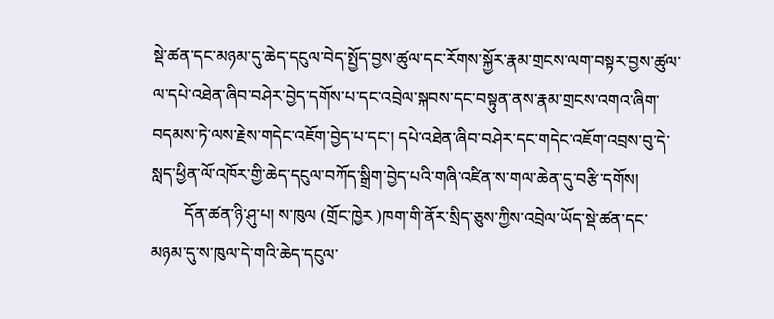སྡེ་ཚན་དང་མཉམ་དུ་ཆེད་དངུལ་བེད་སྤྱོད་བྱས་ཚུལ་དང་རོགས་སྐྱོར་རྣམ་གྲངས་ལག་བསྟར་བྱས་ཚུལ་ལ་དཔེ་འཐེན་ཞིབ་བཤེར་བྱེད་དགོས་པ་དང་འབྲེལ་སྐབས་དང་བསྟུན་ནས་རྣམ་གྲངས་འགའ་ཞིག་བདམས་ཏེ་ལས་རྗེས་གདེང་འཇོག་བྱེད་པ་དང་། དཔེ་འཐེན་ཞིབ་བཤེར་དང་གདེང་འཇོག་འབྲས་བུ་དེ་སླད་ཕྱིན་ལོ་འཁོར་གྱི་ཆེད་དངུལ་བཀོད་སྒྲིག་བྱེད་པའི་གཞི་འཛིན་ས་གལ་ཆེན་དུ་བརྩི་དགོས།
        དོན་ཚན་ཉི་ཤུ་པ། ས་ཁུལ (གྲོང་ཁྱེར )ཁག་གི་ནོར་སྲིད་ཅུས་ཀྱིས་འབྲེལ་ཡོད་སྡེ་ཚན་དང་མཉམ་དུ་ས་ཁུལ་དེ་གའི་ཆེད་དངུལ་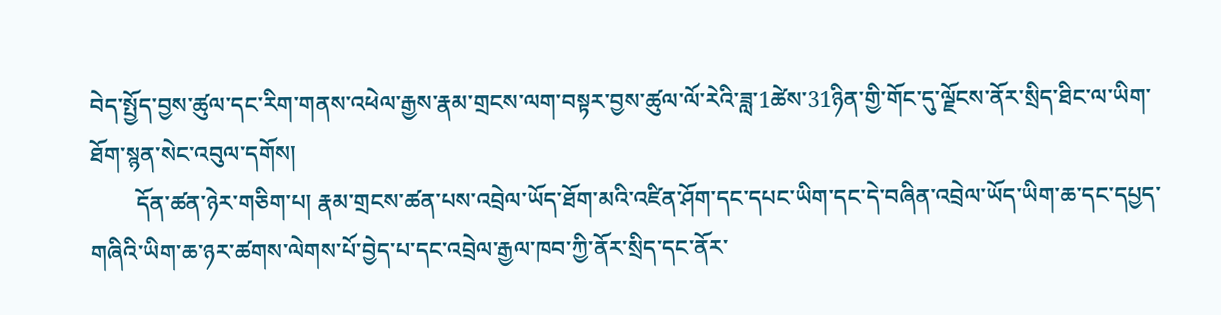བེད་སྤྱོད་བྱས་ཚུལ་དང་རིག་གནས་འཕེལ་རྒྱས་རྣམ་གྲངས་ལག་བསྟར་བྱས་ཚུལ་ལོ་རེའི་ཟླ་1ཚེས་31ཉིན་གྱི་གོང་དུ་ལྗོངས་ནོར་སྲིད་ཐིང་ལ་ཡིག་ཐོག་སྙན་སེང་འབུལ་དགོས།
        དོན་ཚན་ཉེར་གཅིག་པ། རྣམ་གྲངས་ཚན་པས་འབྲེལ་ཡོད་ཐོག་མའི་འཛིན་ཤོག་དང་དཔང་ཡིག་དང་དེ་བཞིན་འབྲེལ་ཡོད་ཡིག་ཆ་དང་དཔྱད་གཞིའི་ཡིག་ཆ་ཉར་ཚགས་ལེགས་པོ་བྱེད་པ་དང་འབྲེལ་རྒྱལ་ཁབ་ཀྱི་ནོར་སྲིད་དང་ནོར་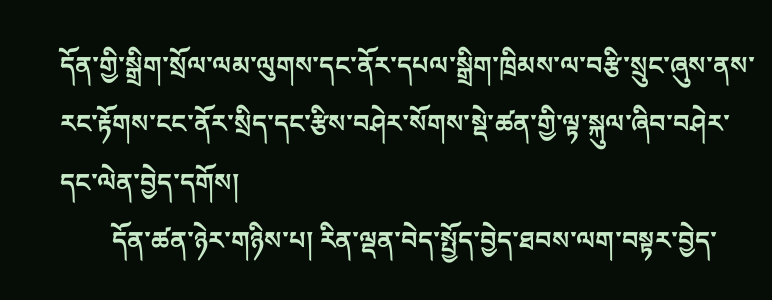དོན་གྱི་སྒྲིག་སྲོལ་ལམ་ལུགས་དང་ནོར་དཔལ་སྒྲིག་ཁྲིམས་ལ་བརྩི་སྲུང་ཞུས་ནས་རང་རྟོགས་ངང་ནོར་སྲིད་དང་རྩིས་བཤེར་སོགས་སྡེ་ཚན་གྱི་ལྟ་སྐུལ་ཞིབ་བཤེར་དང་ལེན་བྱེད་དགོས།
        དོན་ཚན་ཉེར་གཉིས་པ། རིན་ལྡན་བེད་སྤྱོད་བྱེད་ཐབས་ལག་བསྟར་བྱེད་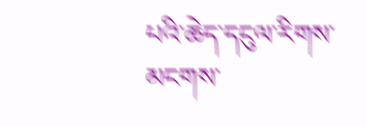པའི་ཆེད་དངུལ་རིགས་མངགས་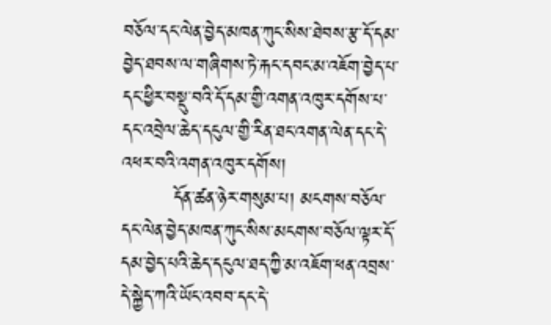བཅོལ་དང་ལེན་བྱེད་མཁན་ཀུང་སིས་ཐེབས་རྩ་དོ་དམ་བྱེད་ཐབས་ལ་གཞིགས་ཏེ་རྐང་དབང་མ་འཇོག་བྱེད་པ་དང་ཕྱིར་བསྡུ་བའི་དོ་དམ་གྱི་འགན་འཁུར་དགོས་པ་དང་འབྲེལ་ཆེད་དངུལ་གྱི་རིན་ཐང་འགན་ལེན་དང་དེ་འཕར་བའི་འགན་འཁུར་དགོས།
        དོན་ཚན་ཉེར་གསུམ་པ། མངགས་བཅོལ་དང་ལེན་བྱེད་མཁན་ཀུང་སིས་མངགས་བཅོལ་ལྟར་དོ་དམ་བྱེད་པའི་ཆེད་དངུལ་ཐད་ཀྱི་མ་འཇོག་ཕན་འབྲས་དེ་སྐྱེད་ཀའི་ཡོང་འབབ་དང་དེ་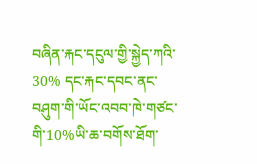བཞིན་རྐང་དངུལ་གྱི་སྐྱེད་ཀའི་30% དང་རྐང་དབང་ནང་བཤུག་གི་ཡོང་འབབ་ཁེ་གཙང་གི་10%ཡི་ཆ་བགོས་ཐོག་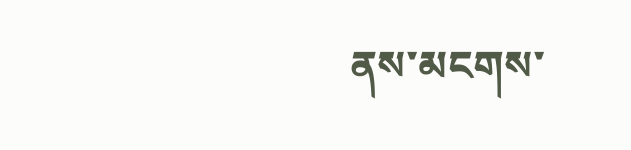ནས་མངགས་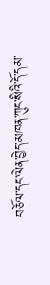བཅོལ་དང་ལེན་བྱེད་མཁན་ཀུང་སིའི་དོ་དམ་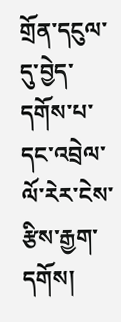གྲོན་དངུལ་དུ་བྱེད་དགོས་པ་དང་འབྲེལ་ལོ་རེར་ངེས་རྩིས་རྒྱག་དགོས།